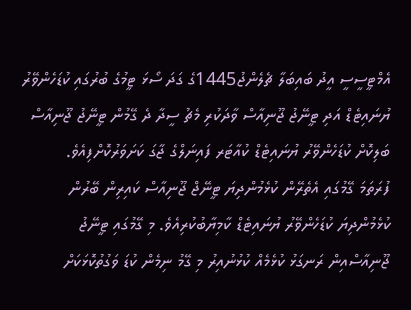އެމްޓީސީސީ އީދު ބައިބަލާ ޗެލެންޖު1445ގެ ގަދަ ސޯޅަ ޓީމުގެ ބުރުގައި ކުޑަހެންވޭރު ޔުނައިޓެޑް އަދި ޓީނޭޖު ޖޫނިއާސް ވާދަކުރި މެޗު ސީދާ ދެ ގޭމުން ޓީނޭޖު ޖޫނިއާސް ބަލިކޮށް ކުޑަހެންވޭރު ޔުނައިޓެޑް ކުއާޓަރ ފައިނަލްގެ ޖާގަ ކަށަވަރުކޮށްފިއެވެ.
ފުރަތަމަ ގޭމުގައި އެތެރޭން ކުޅެމުންދިޔަ ޓީނޭޖް ޖޫނިއާސް ކައިރިން ބޭރުން ކުޅެމުންދިޔަ ކުޑަހެންވޭރު ޔުނައިޓެޑް ކާމިޔާބުކުރިއެވެ. މި ގޭމުގައި ޓީނޭޖު ޖޫނިއާސްއިން ރަނގަޅު ކުޅެމެއް ކުޅުނުއިރު މި ގޭމު ނިމެން ކުޑަ ވަގުތުކޮޅަކަށް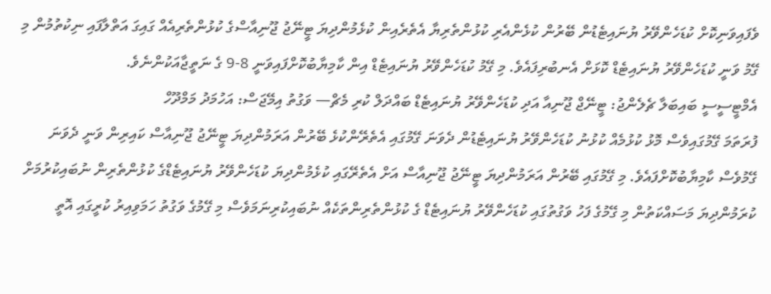ވެފައިވަނިކޮށް ކުޑަހެންވޭރު ޔުނައިޓެޑުން ބޭރުން ކުޅެންއެރި ކުޅުންތެރިޔާ އެތެރެއިން ކުޅެމުންދިޔަ ޓީނޭޖު ޖޫނިއާސްގެ ކުޅުންތެރިއެއް ގައިގަ އަތްލާފައި ނިކުތުމުން މި ގޭމު ވަނީ ކުޑަހެންވޭރު ޔުނައިޓެޑް ކޮޅަށް އެނބުރިފައެވެ. މި ގޭމު ކުޑަހެންވޭރު ޔުނައިޓެޑް އިން ކާމިޔާބުކޮށްފައިވަނީ 8-9 ގެ ނަތީޖާއަކުންނެވެ.
އެމްޓީސީސީ ބައިބަލާ ޗެލެންޖު: ޓީނޭޖް ޖޫނިއާ އަދި ކުޑަހެންވޭރު ޔުނައިޓެޑް ބައްދަލް ކުރި މެޗް— ވަގުތު އިމޭޖަސް: އަހުމަދު މަމްދޫހް
ފުރަތަމަ ގޭމުގައިވެސް މޮޅު ކުޅުމެއް ކުޅުނު ކުޑަހެންވޭރު ޔުނައިޓެޑުން ދެވަނަ ގޭމުގައި އެތެރޭންކުޅެ ބޭރުން އަރަމުންދިޔަ ޓީނޭޖު ޖޫނިއާސް ކައިރިން ވަނީ ދެވަނަ ގޭމުވެސް ކާމިޔާބުކޮށްފައެވެ. މި ގޭމުގައި ބޭރުން އަރަމުންދިޔަ ޓީނޭޖު ޖޫނިއާސް އަށް އެތެރޭގައި ކުޅެމުންދިޔަ ކުޑަހެންވޭރު ޔުނައިޓެޑްގެ ކުޅުންތެރިން ނުބައިކުރުމަށް ކުރަމުންދިޔަ މަސައްކަތުން މި ގޭމުގެ ފަހު ވަގުތުގައި ކުޑަހެންވޭރު ޔުނައިޓެޑް ގެ ކުޅުންތެރިންތަކެއް ނުބައިކުރިނަމަވެސް މި ގޭމުގެ ވަގުތު ހަމަވިއިރު ކުރީގައި އޮތީ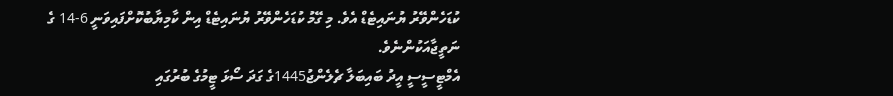ކުޑަހެންވޭރު ޔުނައިޓެޑް އެވެ. މި ގޭމު ކުޑަހެންވޭރު ޔުނައިޓެޑް އިން ކާމިޔާބުކޮށްފައިވަނީ 6-14 ގެ ނަތީޖާއަކުންނެވެ.
އެމްޓީސީސީ އީދު ބައިބަލާ ޗެލެންޖު1445ގެ ގަދަ ސޯޅަ ޓީމުގެ ބުރުގައި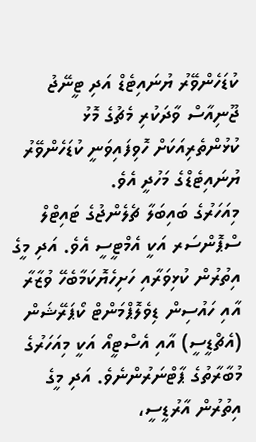ކުޑަހެންވޭރު ޔުނައިޓެޑް އަދި ޓީނޭޖު ޖޫނިއާސް ވާދަކުރި މެޗުގެ މޮޅު ކުޅުންތެރިއަކަށް ހޮވިފައިވަނީ ކުޑަހެންވޭރު ޔުނައިޓެޑްގެ މަހުދީ އެވެ.
މިއަހަރުގެ ބައިބަލާ ޗެލެންޖުގެ ޓައިޓްލް ސްޕޮންސަރ އަކީ އެމްޓީސީ އެވެ. އަދި މީގެ އިތުރުން ކުޅިވަރާއި ހަށިހެޔޮކަމާބެހޭ ވުޒާރާ އާއި ހައުސިން ޑިވެލޮޕްމަންޓް ކޯޕަރޭޝަން (އެޗްޑީސީ) އާއި އެސްޓީއޯ އަކީ މިއަހަރުގެ މުބާރާތުގެ ޕާޓްނަރުންނެވެ. އަދި މީގެ އިތުރުން އާރުޑީސީ،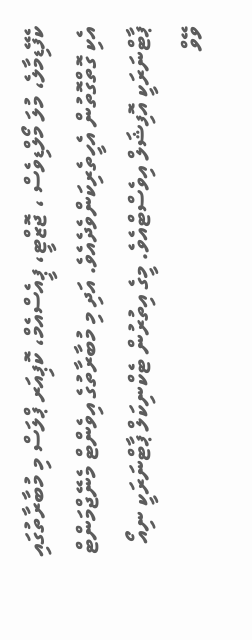ކެފޭޑިމާލެ، މުލަ މޯލްޑިވެސް ، ޖޮޒްޓީ، ޕީއެސްއެމް، ކޮޕިއަރ ޕްލަސް މި މުބާރާތުގައި އެކި ގޮތްގޮތުން އެހީތެރިކަންވެދެއެވެ. އަދި މި މުބާރާތުގެ އިވެންޓް މެނޭޖްމަންޓް ޕާޓްނަރަކީ އޮފިޝަލް އިވެސްޓްއެވެ. މީގެ އިތުރުން ޓެކްނިކަލް ޕާޓްނަރަކީ ނިއޯ ވޭވް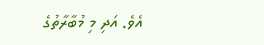އެވެ. އަދި މި މުބާރާތުގެ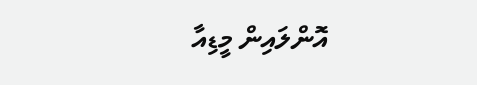އޮންލައިން މީޑިއާ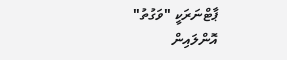ޕާޓްނަރަކީ "ވަގުތު" އޮންލައިން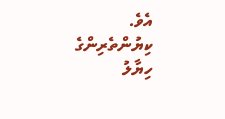އެވެ.
ކިޔުންތެރިންގެ ހިޔާލު